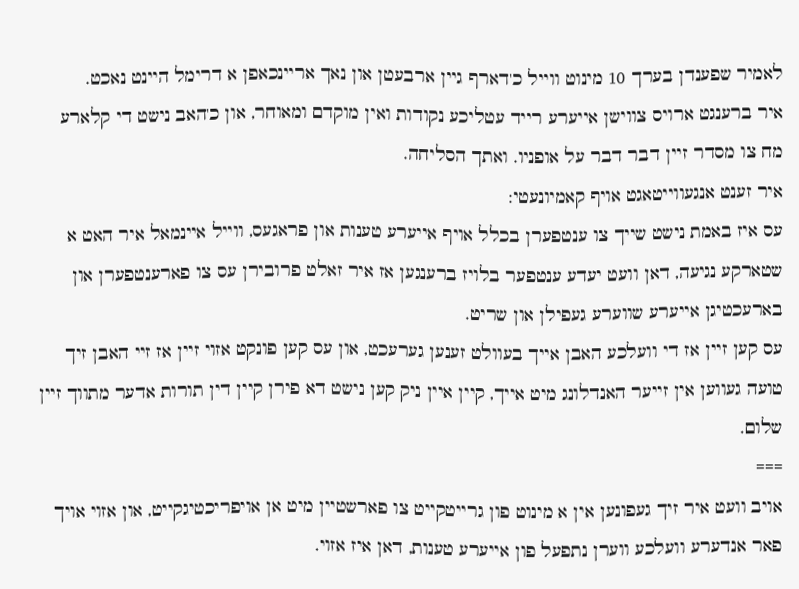לאמיר שפענדן בערך 10 מינוט ווייל כ'דארף גיין ארבעטן און נאך אריינכאפן א דרימל היינט נאכט.
איר ברענגט ארויס צווישן אייערע רייד עטליכע נקודות ואין מוקדם ומאוחר, און כ'האב נישט די קלארע מח צו מסדר זיין דבר דבר על אופניו. ואתך הסליחה.
איר זענט אנגעווייטאגט אויף קאמיונעטי:
עס איז באמת נישט שייך צו ענטפערן בכלל אויף אייערע טענות און פראגעס, ווייל איינמאל איר האט א שטארקע נגיעה, דאן וועט יעדע ענטפער בלויז ברענגען אז איר זאלט פרובירן עס צו פארענטפערן און בארעכטיגן אייערע שווערע געפילן און שריט.
עס קען זיין אז די וועלכע האבן אייך בעוולט זענען גערעכט, און עס קען פונקט אזוי זיין אז זיי האבן זיך טועה געווען אין זייער האנדלונג מיט אייך, קיין איין ניק קען נישט דא פירן קיין דין תורות אדער מתווך זיין שלום.
===
אויב וועט איר זיך געפונען אין א מינוט פון גרייטקייט צו פארשטיין מיט אן אויפריכטיגקייט, און אזוי אויך פאר אנדערע וועלכע ווערן נתפעל פון אייערע טענות, דאן איז אזוי.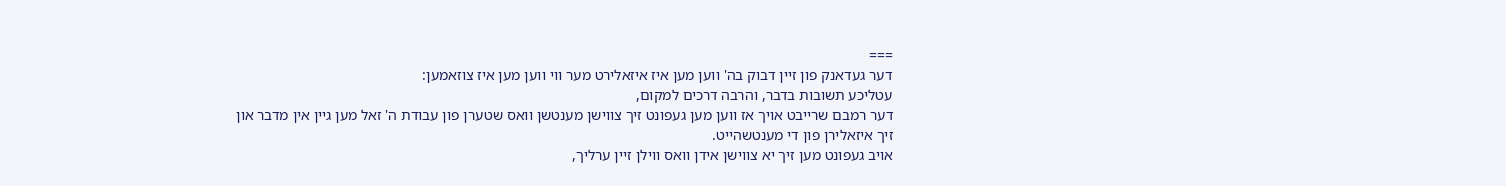===
דער געדאנק פון זיין דבוק בה' ווען מען איז איזאלירט מער ווי ווען מען איז צוזאמען:
עטליכע תשובות בדבר, והרבה דרכים למקום,
דער רמבם שרייבט אויך אז ווען מען געפונט זיך צווישן מענטשן וואס שטערן פון עבודת ה' זאל מען גיין אין מדבר און זיך איזאלירן פון די מענטשהייט.
אויב געפונט מען זיך יא צווישן אידן וואס ווילן זיין ערליך,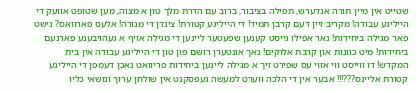שטייט אין מיין תורה אנדערש, תפילה בציבור, ברוב עם הדרת מלך טון א מצוה, מען שטופט אוועק די הייליגע עבודה! מקריב זיין דעם קרבן תמיד! די הייליגע קטורת! צינדן די מנורה! אלעס פארוואס? נישט פאר מגילה ביחידות! נאר אפילו גייסט קענען שפעטער ליינען די מגילה אויף א געהויבענע פארנעם ביחידות! מיט כוונות און קרבת אלוקים! נאך אונטערן רושם פון טון די הייליגע עבודה אין בית המקדש! דו ווייסט ווי אזוי עס שפירט זיך א מגילה ליינען ביחידות פריוואט נאכן דעמפן די הייליגע קטורת אליינס???!!! אבער אין די הלכה ווערט למעשה געפסקנט אין שולחן ערוך ונושאי כליו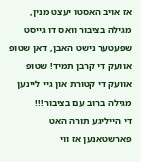אז אויב האסטו יעצט מנין, מגילה בציבור וואס דו גייסט שפעטער נישט האבן, דאן שטופ אוועק די קרבן תמיד! שטופ אוועק די קטורת און גיי ליינען מגילה ברוב עם בציבור!!!
די הייליגע תורה האט פארשטאנען אז ווי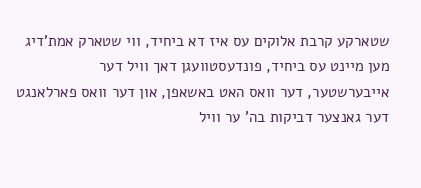שטארקע קרבת אלוקים עס איז דא ביחיד, ווי שטארק אמת'דיג מען מיינט עס ביחיד, פונדעסטוועגן דאך וויל דער אייבערשטער, דער וואס האט באשאפן, און דער וואס פארלאנגט דער גאנצער דביקות בה' ער וויל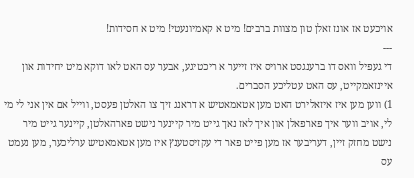אויכעט אז אונז זאלן טון מצוות ברבים! מיט א קאמיונעטי! מיט א חסידות!
---
די געפיל וואס דו ברענגסט ארויס איז זייער א ריכטיגע, אבער עס האט לאו דוקא מיט יחידות און איינזאמקייט, עס האט עטליכע הסברים.
1) ווען מען איז איזאלירט האט מען אטאמאטיש א דראנג זיך צו האלטן פעסט, ווייל אם אין אני לי מי לי, אויב ווער איך פארפאלן און איך לאז נאך גייט מיר קיינער נישט פארהאלטן, קיינער גייט מיר נישט מחזק זיין, דעריבער אז מען פייט פאר די עקזיסטענץ איז מען אטאמאטיש ערליכער, מען נעמט עס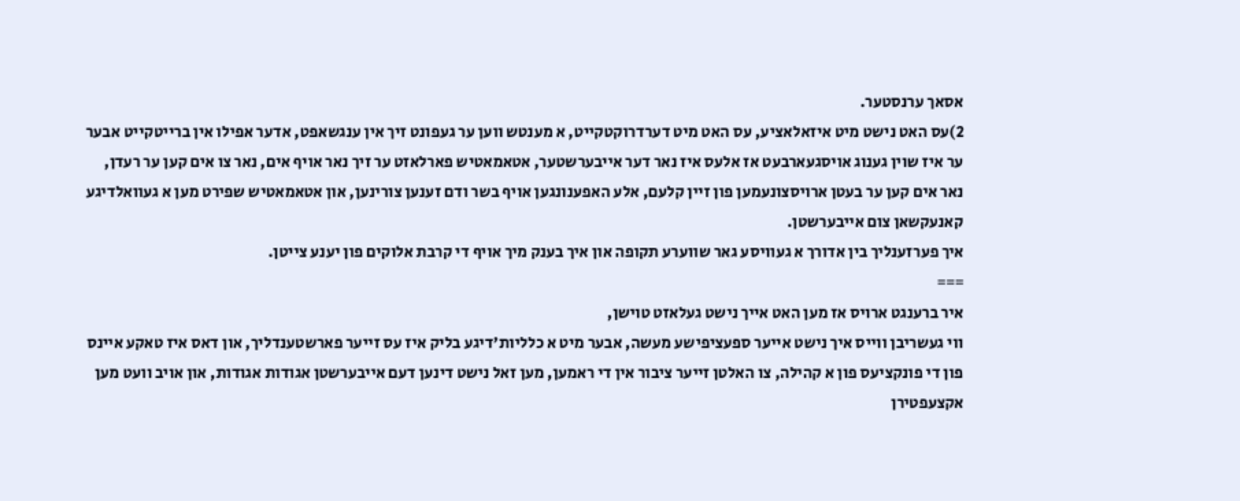אסאך ערנסטער.
2)עס האט נישט מיט איזאלאציע, עס האט מיט דערדרוקטקייט, א מענטש ווען ער געפונט זיך אין ענגשאפט, אדער אפילו אין ברייטקייט אבער ער איז שוין גענוג אויסגעארבעט אז אלעס איז נאר דער אייבערשטער, אטאמאטיש פארלאזט ער זיך נאר אויף אים, נאר צו אים קען ער רעדן, נאר אים קען ער בעטן ארויסצונעמען פון זיין קלעם, אלע האפענונגען אויף בשר ודם זענען צורינען, און אטאמאטיש שפירט מען א געוואלדיגע קאנעקשאן צום אייבערשטן.
איך פערזענליך בין אדורך א געוויסע גאר שווערע תקופה און איך בענק מיך אויף די קרבת אלוקים פון יענע צייטן.
===
איר ברענגט ארויס אז מען האט אייך נישט געלאזט טוישן,
ווי געשריבן ווייס איך נישט אייער ספעציפישע מעשה, אבער מיט א כלליות'דיגע בליק איז עס זייער פארשטענדליך, און דאס איז טאקע איינס פון די פונקציעס פון א קהילה, צו האלטן זייער ציבור אין די ראמען, מען זאל נישט דינען דעם אייבערשטן אגודות אגודות, און אויב וועט מען אקצעפטירן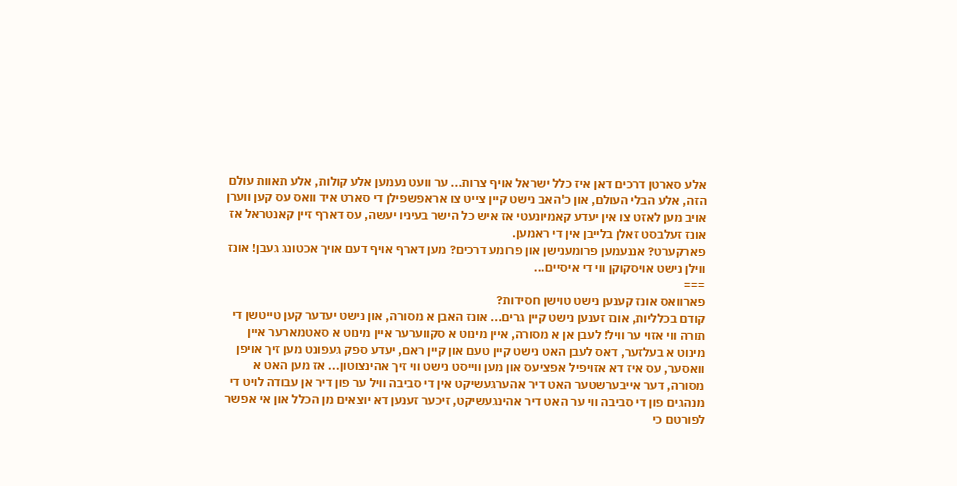אלע סארטן דרכים דאן איז כלל ישראל אויף צרות... ער וועט נעמען אלע קולות, אלע תאוות עולם הזה, אלע הבלי העולם, און כ'האב נישט קיין צייט צו אראפשפילן די סארט איד וואס עס קען ווערן אויב מען לאזט צו אין יעדע קאמיונעטי אז איש כל הישר בעיניו יעשה, עס דארף זיין קאנטראל אז אונז זעלבסט זאלן בלייבן אין די ראמען.
פארקערט? אננעמען פרומענישן און פרומע דרכים? מען דארף אויף דעם אויך אכטונג געבן! אונז ווילן נישט אויסקוקן ווי די איסיים...
===
פארוואס אונז קענען נישט טוישן חסידות?
קודם בכלליות, אונז זענען נישט קיין גרים... אונז האבן א מסורה, און נישט יעדער קען טייטשן די תורה ווי אזוי ער וויל! לעבן אן א מסורה, איין מינוט א סקווערער איין מינוט א סאטמארער איין מינוט א בעלזער, דאס לעבן האט נישט קיין טעם און קיין ראם, יעדע ספק געפונט מען זיך אויפן וואסער, עס איז דא אזויפיל אפציעס און מען ווייסט נישט ווי זיך אהינצוטון... אז מען האט א מסורה, דער אייבערשטער האט דיר אהערגעשיקט אין די סביבה וויל ער פון דיר אן עבודה לויט די מנהגים פון די סביבה ווי ער האט דיר אהינגעשיקט, זיכער זענען דא יוצאים מן הכלל און אי אפשר לפורטם כי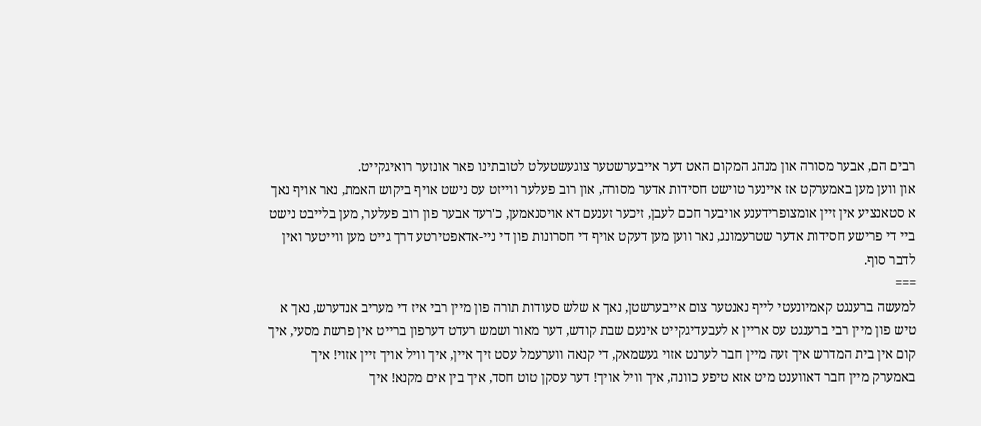רבים הם, אבער מסורה און מנהג המקום האט דער אייבערשטער צוגעשטעלט לטובתינו פאר אונזער רואיגקייט.
און ווען מען באמערקט אז איינער טוישט חסידות אדער מסורה, און רוב פעלער ווייזט עס נישט אויף ביקוש האמת, נאר אויף נאך א סטאנציע אין זיין אומצופרידענע אויבער חכם לעבן, זיכער זענעם דא אויסנאמען, כ'רעד אבער פון רוב פעלער, מען בלייבט נישט ביי די פרישע חסידות אדער שטרעמונג, נאר ווען מען דעקט אויף די חסרונות פון די ניי-אדאפטירטע דרך גייט מען ווייטער ואין לדבר סוף.
===
למעשה ברענגט קאמיונעטי לייף נאנטער צום אייבערשטן, נאך א שלש סעודות תורה פון מיין רבי איז די מעריב אנדערש, נאך א טיש פון מיין רבי ברענגט עס אריין א לעבעדיגקייט אינעם שבת קודש, דער מאור ושמש רעדט דערפון ברייט אין פרשת מסעי, איך קום אין בית המדרש איך זעה מיין חבר לערנט אזוי געשמאק, די קנאה ווערעמל עסט זיך איין, איך וויל אויך זיין אזוי! איך באמערק מיין חבר דאווענט מיט אזא טיפע כוונה, איך וויל אויך! דער עסקן טוט חסד, איך בין אים מקנא! איך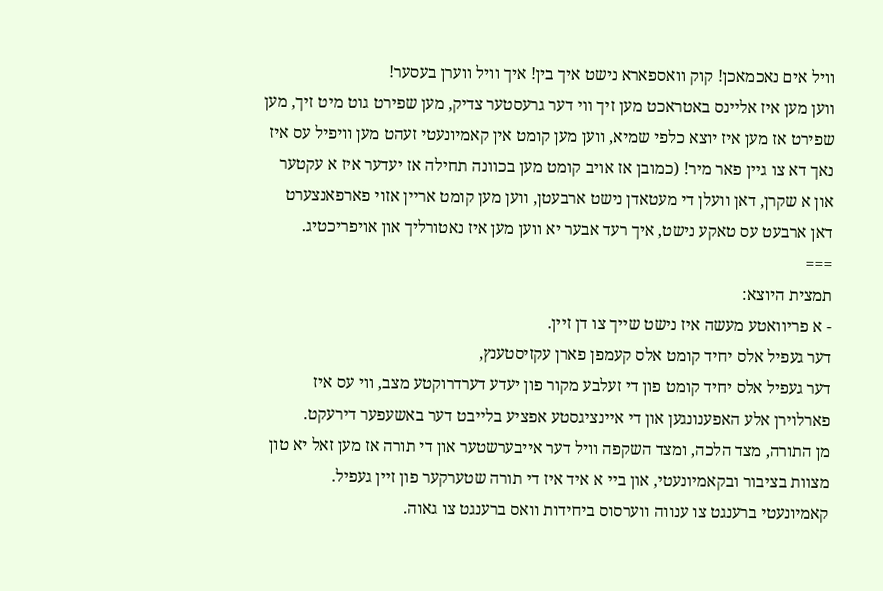וויל אים נאכמאכן! קוק וואספארא נישט איך בין! איך וויל ווערן בעסער!
ווען מען איז אליינס באטראכט מען זיך ווי דער גרעסטער צדיק, מען שפירט גוט מיט זיך, מען שפירט אז מען איז יוצא כלפי שמיא, ווען מען קומט אין קאמיונעטי זעהט מען וויפיל עס איז נאך דא צו גיין פאר מיר! (כמובן אז אויב קומט מען בכוונה תחילה אז יעדער איז א עקטער און א שקרן, דאן וועלן די מעטאדן נישט ארבעטן, ווען מען קומט אריין אזוי פארפאנצערט דאן ארבעט עס טאקע נישט, איך רעד אבער יא ווען מען איז נאטורליך און אויפריכטיג.
===
תמצית היוצא:
- א פריוואטע מעשה איז נישט שייך צו דן זיין.
דער געפיל אלס יחיד קומט אלס קעמפן פארן עקזיסטענץ,
דער געפיל אלס יחיד קומט פון די זעלבע מקור פון יעדע דערדרוקטע מצב, ווי עס איז פארלוירן אלע האפענונגען און די איינציגסטע אפציע בלייבט דער באשעפער דירעקט.
מן התורה, מצד הלכה, ומצד השקפה וויל דער אייבערשטער און די תורה אז מען זאל יא טון מצוות בציבור ובקאמיונעטי, און ביי א איד איז די תורה שטערקער פון זיין געפיל.
קאמיונעטי ברענגט צו ענווה ווערסוס ביחידות וואס ברענגט צו גאוה.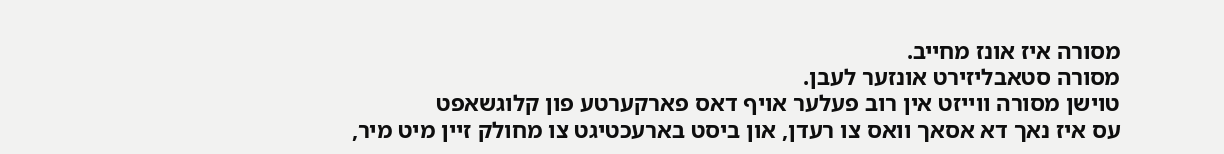מסורה איז אונז מחייב.
מסורה סטאבליזירט אונזער לעבן.
טוישן מסורה ווייזט אין רוב פעלער אויף דאס פארקערטע פון קלוגשאפט
עס איז נאך דא אסאך וואס צו רעדן, און ביסט בארעכטיגט צו מחולק זיין מיט מיר,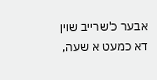אבער כ'שרייב שוין דא כמעט א שעה,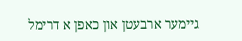גיימער ארבעטן און כאפן א דרימל